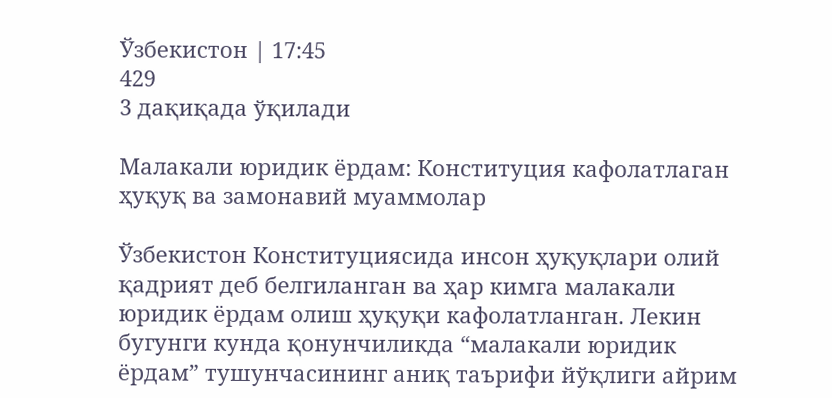Ўзбекистон | 17:45
429
3 дақиқада ўқилади

Малакали юридик ёрдам: Конституция кафолатлаган ҳуқуқ ва замонавий муаммолар

Ўзбекистон Конституциясида инсон ҳуқуқлари олий қадрият деб белгиланган ва ҳар кимга малакали юридик ёрдам олиш ҳуқуқи кафолатланган. Лекин бугунги кунда қонунчиликда “малакали юридик ёрдам” тушунчасининг аниқ таърифи йўқлиги айрим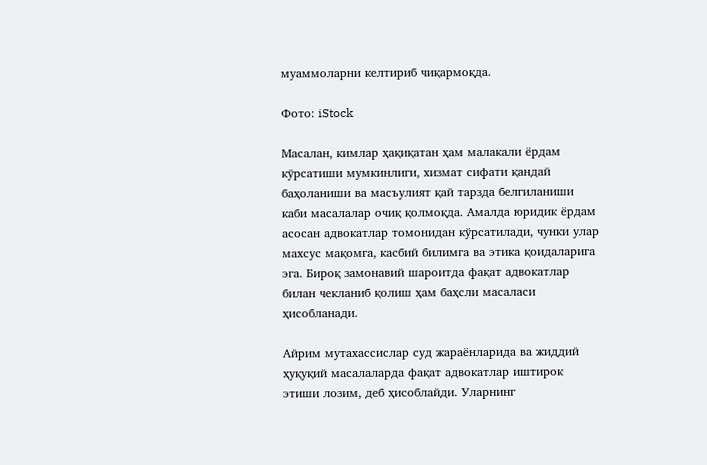муаммоларни келтириб чиқармоқда.

Фото: iStock

Масалан, кимлар ҳақиқатан ҳам малакали ёрдам кўрсатиши мумкинлиги, хизмат сифати қандай баҳоланиши ва масъулият қай тарзда белгиланиши каби масалалар очиқ қолмоқда. Амалда юридик ёрдам асосан адвокатлар томонидан кўрсатилади, чунки улар махсус мақомга, касбий билимга ва этика қоидаларига эга. Бироқ замонавий шароитда фақат адвокатлар билан чекланиб қолиш ҳам баҳсли масаласи ҳисобланади.

Айрим мутахассислар суд жараёнларида ва жиддий ҳуқуқий масалаларда фақат адвокатлар иштирок этиши лозим, деб ҳисоблайди. Уларнинг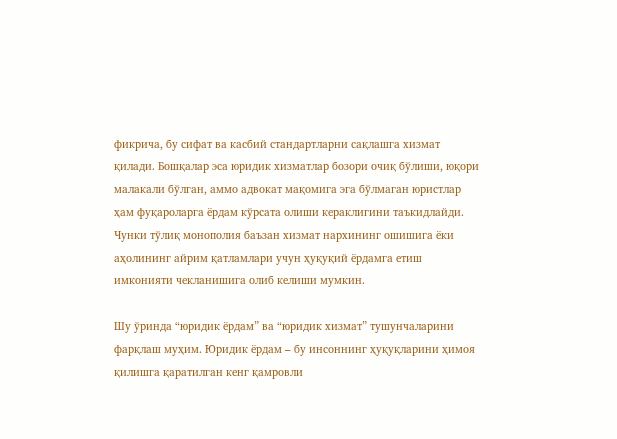фикрича, бу сифат ва касбий стандартларни сақлашга хизмат қилади. Бошқалар эса юридик хизматлар бозори очиқ бўлиши, юқори малакали бўлган, аммо адвокат мақомига эга бўлмаган юристлар ҳам фуқароларга ёрдам кўрсата олиши кераклигини таъкидлайди. Чунки тўлиқ монополия баъзан хизмат нархининг ошишига ёки аҳолининг айрим қатламлари учун ҳуқуқий ёрдамга етиш имконияти чекланишига олиб келиши мумкин.

Шу ўринда “юридик ёрдам” ва “юридик хизмат” тушунчаларини фарқлаш муҳим. Юридик ёрдам – бу инсоннинг ҳуқуқларини ҳимоя қилишга қаратилган кенг қамровли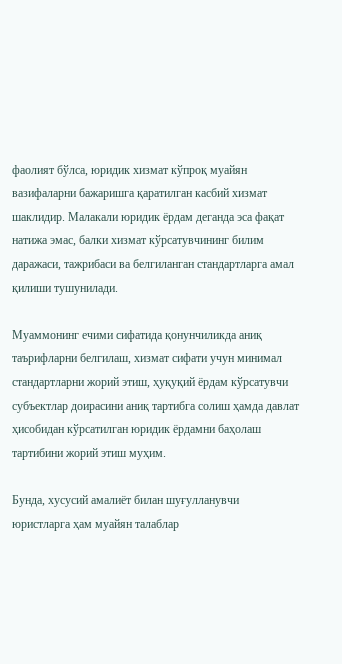фаолият бўлса, юридик хизмат кўпроқ муайян вазифаларни бажаришга қаратилган касбий хизмат шаклидир. Малакали юридик ёрдам деганда эса фақат натижа эмас, балки хизмат кўрсатувчининг билим даражаси, тажрибаси ва белгиланган стандартларга амал қилиши тушунилади.

Муаммонинг ечими сифатида қонунчиликда аниқ таърифларни белгилаш, хизмат сифати учун минимал стандартларни жорий этиш, ҳуқуқий ёрдам кўрсатувчи субъектлар доирасини аниқ тартибга солиш ҳамда давлат ҳисобидан кўрсатилган юридик ёрдамни баҳолаш тартибини жорий этиш муҳим.

Бунда, хусусий амалиёт билан шуғулланувчи юристларга ҳам муайян талаблар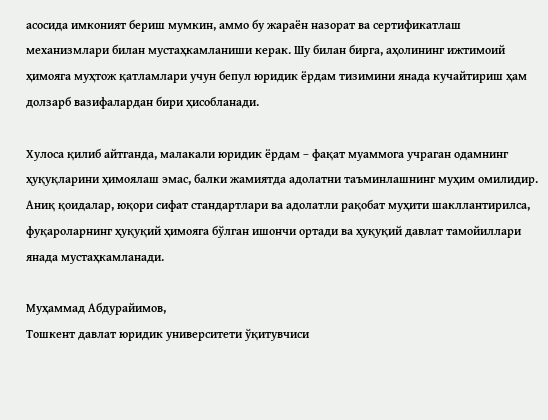асосида имконият бериш мумкин, аммо бу жараён назорат ва сертификатлаш механизмлари билан мустаҳкамланиши керак. Шу билан бирга, аҳолининг ижтимоий ҳимояга муҳтож қатламлари учун бепул юридик ёрдам тизимини янада кучайтириш ҳам долзарб вазифалардан бири ҳисобланади.

Хулоса қилиб айтганда, малакали юридик ёрдам – фақат муаммога учраган одамнинг ҳуқуқларини ҳимоялаш эмас, балки жамиятда адолатни таъминлашнинг муҳим омилидир. Аниқ қоидалар, юқори сифат стандартлари ва адолатли рақобат муҳити шакллантирилса, фуқароларнинг ҳуқуқий ҳимояга бўлган ишончи ортади ва ҳуқуқий давлат тамойиллари янада мустаҳкамланади.

Муҳаммад Абдурайимов,
Тошкент давлат юридик университети ўқитувчиси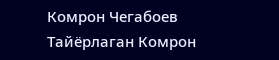Комрон Чегабоев
Тайёрлаган Комрон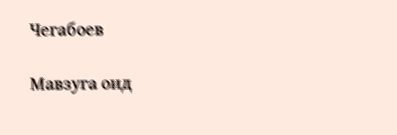Чегабоев

Мавзуга оид